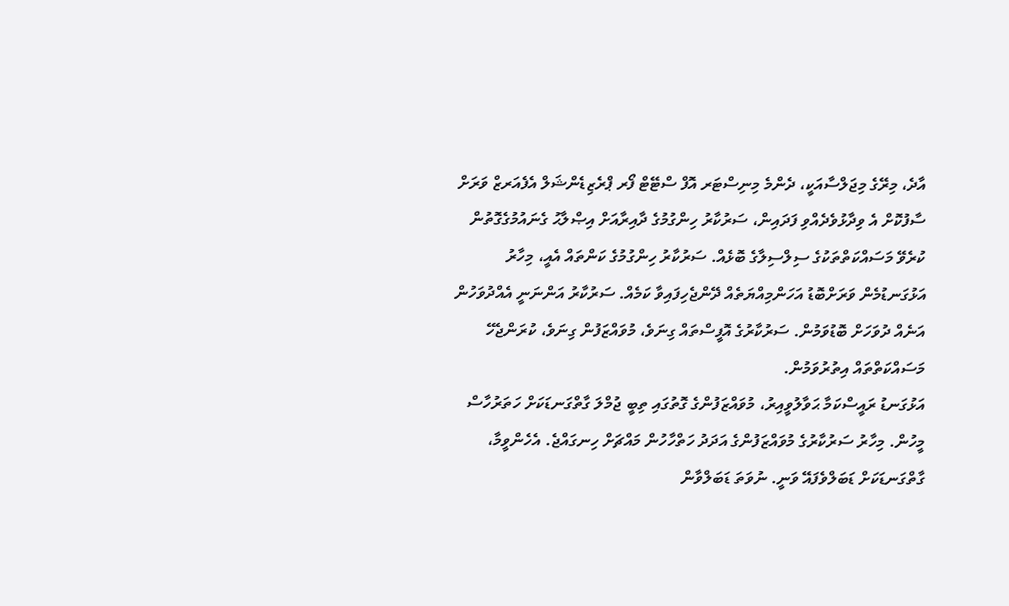އާދެ، މިރޭގެ މިޖަލްސާއަކީ، ދެންމެ މިނިސްޓަރ އޮފް ސްޓޭޓް ފޯރ ޕްރެޒިޑެންޝަލް އެފެއަރޒް ވަރަށް ސާފުކޮށް އެ ވިދާޅުވެދެއްވި ފަދައިން، ސަރުކާރު ހިންގުމުގެ ދާއިރާއަށް އިޞްލާޙު ގެނައުމުގެގޮތުން ކުރެވޭ މަސައްކަތްތަކުގެ ސިލްސިލާގެ ބޮޅެއް. ސަރުކާރު ހިންގުމުގެ ކަންތައް އެއީ، މިހާރު އަޅުގަނޑުމެން ވަރަށްބޮޑު އަހަންމިއްޔަތެއް ދޭންޖެހިފައިވާ ކަމެއް. ސަރުކާރު އަންނަނީ އެއްދުވަހުން އަނެއް ދުވަހަށް ބޮޑުވަމުން. ސަރުކާރުގެ އޮފީސްތައް ގިނަވެ، މުވައްޒަފުން ގިނަވެ، ކުރަންޖެހޭ މަސައްކަތްތައް އިތުރުވަމުން.
އަޅުގަނޑު ރައީސްކަމާ ޙަވާލުވީއިރު، މުވައްޒަފުންގެ ގޮތުގައި ތިބީ ޖުމްލަ ގާތްގަނޑަކަށް ހަތަރުހާސް މީހުން. މިހާރު ސަރުކާރުގެ މުވައްޒަފުންގެ އަދަދު ހަތްހާހުން މައްޗަށް ހިނގައްޖެ. އެހެންވީމާ، ގާތްގަނޑަކަށް ޑަބަލްވެފައޭ ވަނީ. ނުވަތަ ޑަބަލްވާން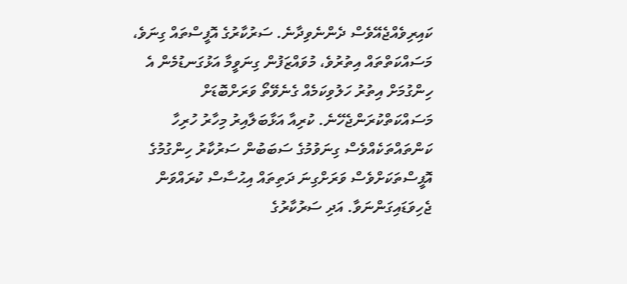ކައިރިވެއްޖެއޭވެސް ދެންނެވިދާނެ. ސަރުކާރުގެ އޮފީސްތައް ގިނަވެ، މަސައްކަތްތައް އިތުރުވެ، މުވައްޒަފުން ގިނަވީމާ އަޅުގަނޑުމެން އެ ހިންގުމަށް އިތުރު ހަލުވިކަމެއް ގެނެވޭތޯ ވަރަށްބޮޑަށް މަސައްކަތްކުރަންޖެހޭނެ. ކުރިއާ އަޅާބަލާއިރު މިހާރު ހުރިހާ ކަންތައްތަކެއްވެސް ގިނަވުމުގެ ސަބަބުން ސަރުކާރު ހިންގުމުގެ އޮފީސްތަކަށްވެސް ވަރަށްގިނަ ދަތިތައް އިޙުސާސް ކުރައްވަން ޖެހިވަޑައިގަންނަވާ. އަދި ސަރުކާރުގެ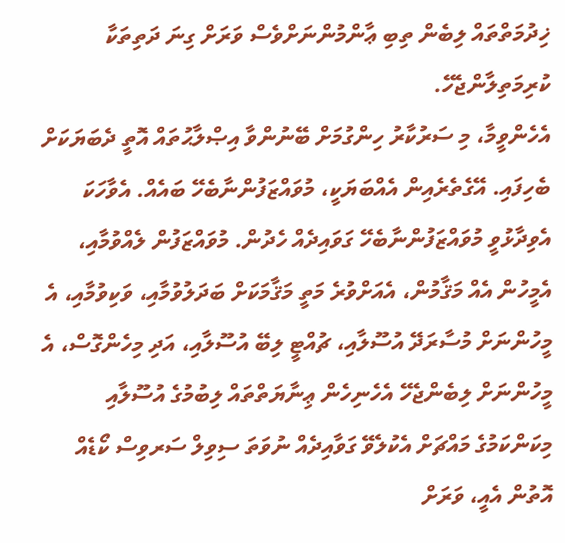ޚިދުމަތްތައް ލިބެން ތިބި ޢާންމުންނަށްވެސް ވަރަށް ގިނަ ދަތިތަކާ ކުރިމަތިލާންޖެހޭ.
އެހެންވީމާ، މި ސަރުކާރު ހިންގުމަށް ބޭނުންވާ އިޞްލާޙުތައް އޮތީ ދެބަޔަކަށް ބެހިފައި. އޭގެތެރެއިން އެއްބަޔަކީ، މުވައްޒަފުންނާބެހޭ ބައެއް. އެވާހަކަ އެވިދާޅުވީ މުވައްޒަފުންނާބެހޭ ގަވައިދެއް ހެދުން. މުވައްޒަފުން ލެއްވުމާއި، އެމީހުން އެއް މަޤާމުން، އެއަށްވުރެ މަތީ މަޤާމަކަށް ބަދަލުވުމާއި، ވަކިވުމާއި، އެ މީހުންނަށް މުސާރަދޭ އުސޫލާއި، ޗުއްޓީ ލިބޭ އުސޫލާއި، އަދި މިހެންގޮސް، އެ މީހުންނަށް ލިބެންޖެހޭ އެހެނިހެން ޢިނާޔަތްތައް ލިބުމުގެ އުސޫލާއި މިކަންކަމުގެ މައްޗަށް އެކުލެވޭ ގަވާއިދެއް ނުވަތަ ސިވިލް ސަރވިސް ކޯޑެއް އޮތުން އެއީ، ވަރަށް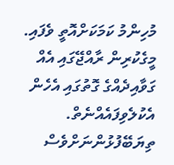މުހިންމު ކަމަކަށްއޮތީ ވެފައި.
މީގެކުރިން ރާއްޖޭގައި އެއް ގަވާއިދެއްގެ ގޮތުގައި އެހެން އެކުލެވިފައެއްނެތް. ތިޔަބޭފުޅުންނަށްވެސް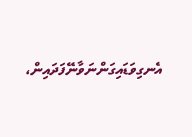އެނގިވަޑައިގަންނަވާނޭފަދައިން،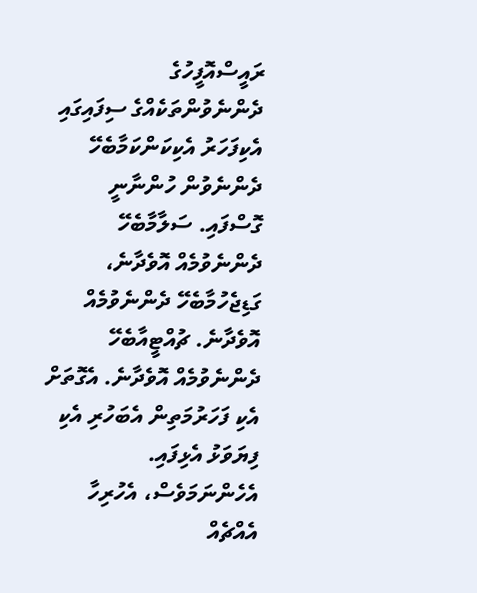ރައީސްއޮފީހުގެ ދެންނެވުންތަކެއްގެ ސިފައިގައި އެކިފަހަރު އެކިކަންކަމާބެހޭ ދެންނެވުން ހުންނާނީ ގޮސްފައި. ސަލާމާބެހޭ ދެންނެވުމެއް އޮވެދާނެ، ގަޑިޖެހުމާބެހޭ ދެންނެވުމެއް އޮވެދާނެ. ޗުއްޓީއާބެހޭ ދެންނެވުމެއް އޮވެދާނެ. އެގޮތަށް އެކި ފަހަރުމަތިން އެބަހުރި އެކި ފިޔަވަޅު އެޅިފައި. އެހެންނަމަވެސް، އެހުރިހާ އެއްޗެއް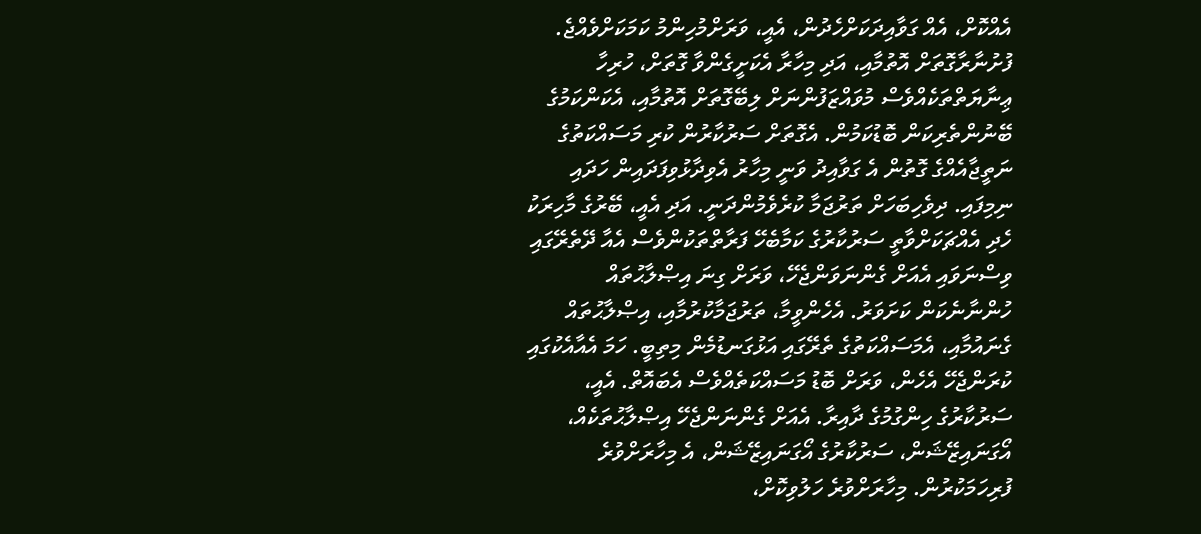އެއްކޮށް، އެއް ގަވާއިދަކަށްހެދުން، އެއީ، ވަރަށްމުހިންމު ކަމަކަށްވެއްޖެ. ފުށުނާރާގޮތަށް އޮތުމާއި، އަދި މިހާރާ އެކަށީގެންވާ ގޮތަށް، ހުރިހާ ޢިނާޔަތްތަކެއްވެސް މުވައްޒަފުންނަށް ލިބޭގޮތަށް އޮތުމާއި، އެކަންކަމުގެ ބޭނުންތެރިކަން ބޮޑުކަމުން. އެގޮތަށް ސަރުކާރުން ކުރި މަސައްކަތުގެ ނަތީޖާއެއްގެ ގޮތުން އެ ގަވާއިދު ވަނީ މިހާރު އެވިދާޅުވިފަދައިން ހަދައި ނިމިފައި. ދިވެހިބަހަށް ތަރުޖަމާ ކުރެވެމުންދަނީ. އަދި އެއީ، ބޭރުގެ މާހިރަކު ހެދި އެއްޗަކަށްވާތީ ސަރުކާރުގެ ކަމާބެހޭ ފަރާތްތަކުންވެސް އެއާ ދޭތެރޭގައި ވިސްނަވައި އެއަށް ގެންނަވަންޖެހޭ، ވަރަށް ގިނަ އިޞްލާޙުތައް ހުންނާނެކަން ކަށަވަރު. އެހެންވީމާ، ތަރުޖަމާކުރުމާއި، އިޞްލާޙުތައް ގެނައުމާއި، އެމަސައްކަތުގެ ތެރޭގައި އަޅުގަނޑުމެން މިތިބީ. ހަމަ އެއާއެކުގައި ކުރަންޖެހޭ އެހެން، ވަރަށް ބޮޑު މަސައްކަތެއްވެސް އެބައޮތް. އެއީ، ސަރުކާރުގެ ހިންގުމުގެ ދާއިރާ. އެއަށް ގެންނަންޖެހޭ އިޞްލާޙުތަކެއް، އޯގަނައިޒޭޝަން، ސަރުކާރުގެ އޯގަނައިޒޭޝަން، އެ މިހާރަށްވުރެ ފުރިހަމަކުރުން. މިހާރަށްވުރެ ހަލުވިކޮށް،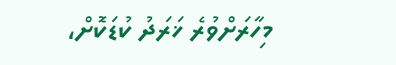މިހާރަށްވުރެ ޚަރަދު ކުޑަކޮށް،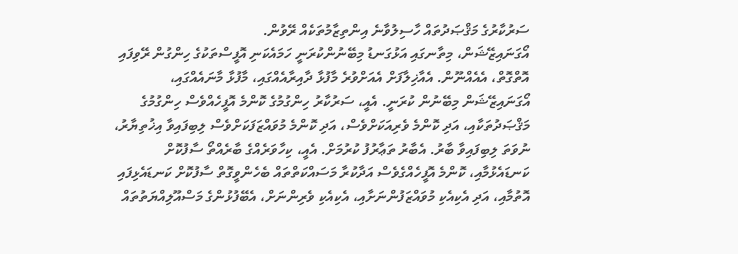ސަރުކާރުގެ މަޤްޞަދުތައް ހާސިލުވާނެ އިންތިޒާމުތަކެއް ރޭވުން.
އޯގަނައިޒޭޝަން، މިތާނގައި އަޅުގަނޑު މިބޭނުންކުރަނީ ހަމައެކަނި އޮފީސްތަކުގެ ހިންގުން ރޭވިފައި އޮތްގޮތް، އެއެއްނޫން. އެއާޚިލާފަށް އެއަށްވުރެ މާފުޅާ ދާއިރާއެއްގައި، މާފުޅާ މާނައެއްގައި، އޯގަނައިޒޭޝަން މިބޭނުން ކުރަނީ. އެއީ، ސަރުކާރު ހިންގުމުގެ ކޮންމެ އޮފީހެއްވެސް ހިންގުމުގެ މަޤްޞަދުތަކާއި، އަދި ކޮންމެ ވެރިއަކަށްވެސް، އަދި ކޮންމެ މުވައްޒަފަކަށްވެސް ލިބިފައިވާ އިޚުތިޔާރު، ނުވަތަ ލިބިފައިވާ ބާރު. އެބާރު ތަޢާރުފު ކުރުމަށް. އެއީ، ކިހާވަރެއްގެ ބާރެއްތޯ ސާފުކޮށް ކަނޑައެޅުމާއި، ކޮންމެ އޮފީހެއްގެވެސް އަދާކުރާ މަސައްކަތްތައް ބެހެންވީގޮތް ސާފުކޮށް ކަނޑައެޅިފައި އޮތުމާއި، އަދި އެކިއެކި މުވައްޒަފުންނަށާއި، އެކިއެކި ވެރިންނަށް، އެބޭފުޅުންގެ މަސްއޫލިއްޔަތުތައް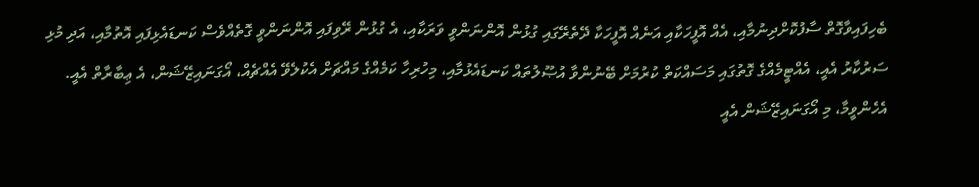ބެހިފައިވާގޮތް ސާފުކޮށްދިނުމާއި، އެއް އޮފީހަކާއި އަނެއް އޮފީހަކާ ދޭތެރޭގައި ގުޅުން އޮންނަންވީ ވަރަކާއި، އެ ގުޅުން ރޭވިފައި އޮންނަންވީ ގޮތެއްވެސް ކަނޑައެޅިފައި އޮތުމާއި، އަދި މުޅި ސަރުކާރު އެއީ، އެއްޓީމެއްގެ ގޮތުގައި މަސައްކަތް ކުރުމަށް ބޭނުންވާ އުޞޫލުތައް ކަނޑައެޅުމާއި، މިހުރިހާ ކަމެއްގެ މައްޗަށް އެކުލެވޭ އެއްޗެއް، އޯގަނައިޒޭޝަން، އެ ޢިބާރާތް އެއީ.
އެހެންވީމާ، މި އޯގަނައިޒޭޝަން އެއީ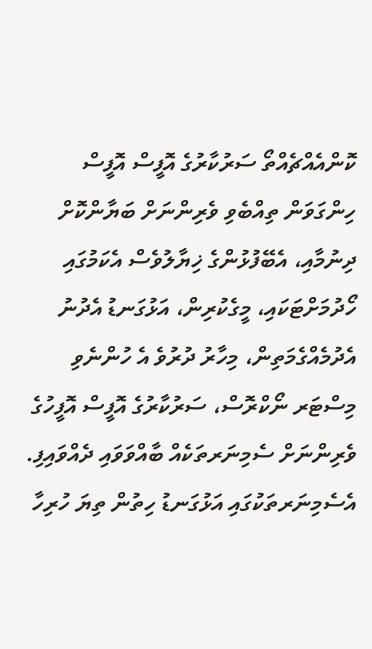ކޮންއެއްޗެއްތޯ ސަރުކާރުގެ އޮފީސް އޮފީސް ހިންގަވަން ތިއްބެވި ވެރިންނަށް ބަޔާންކޮށް ދިނުމާއި، އެބޭފުޅުންގެ ޚިޔާލުވެސް އެކަމުގައި ހޯދުމަށްޓަކައި، މީގެކުރިން، އަޅުގަނޑު އެދުނު އެދުމެއްގެމަތިން، މިހާރު ދުރުވެ އެ ހުންނެވި މިސްޓަރ ނޯކްރޮސް، ސަރުކާރުގެ އޮފީސް އޮފީހުގެ ވެރިންނަށް ސެމިނަރތަކެއް ބާއްވަވައި ދެއްވައިފި. އެސެމިނަރތަކުގައި އަޅުގަނޑު ހިތުން ތިޔަ ހުރިހާ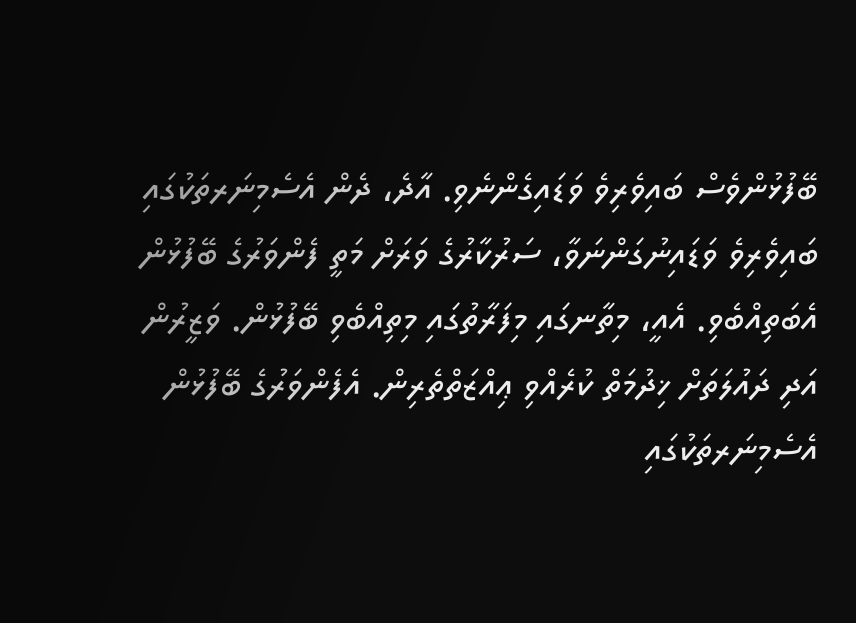ބޭފުޅުންވެސް ބައިވެރިވެ ވަޑައިގެންނެވި. އާދެ، ދެން އެސެމިނަރތަކުގައި ބައިވެރިވެ ވަޑައިނުގަންނަވާ، ސަރުކާރުގެ ވަރަށް މަތީ ފެންވަރުގެ ބޭފުޅުން އެބަތިއްބެވި. އެއީ، މިތާނގައި މިފަރާތުގައި މިތިއްބެވި ބޭފުޅުން. ވަޒީރުން އަދި ދައުލަތަށް ޚިދުމަތް ކުރެއްވި ޢިއްޒަތްތެރިން. އެފެންވަރުގެ ބޭފުޅުން އެސެމިނަރތަކުގައި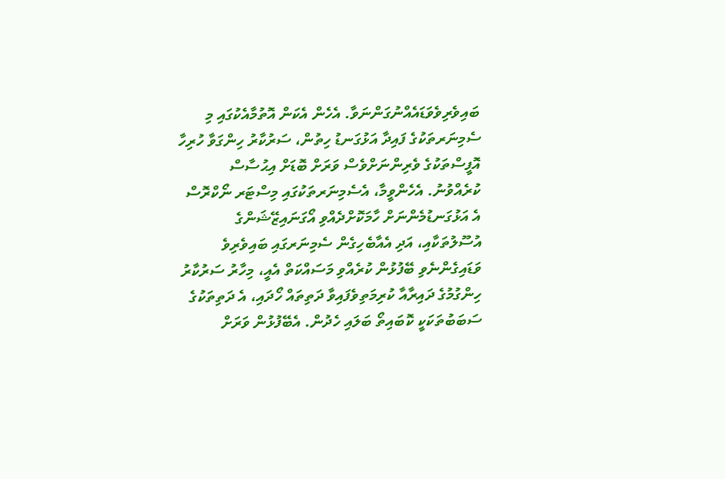ބައިވެރިވެވަޑައެއްނުގަންނަވާ. އެހެން އެކަން އޮތުމާއެކުގައި މި ސެމިނަރތަކުގެ ފައިދާ އަޅުގަނޑު ހިތުން، ސަރުކާރު ހިންގަވާ ހުރިހާ އޮފީސްތަކުގެ ވެރިންނަށްވެސް ވަރަށް ބޮޑަށް އިޙުސާސް ކުރެއްވުނު. އެހެންވީމާ، އެސެމިނަރތަކުގައި މިސްޓަރ ނޯކްރޮސް އެ އަޅުގަނޑުމެންނަށް ހާމަކޮށްދެއްވި އޯގަނައިޒޭޝަންގެ އުސޫލުތަކާއި، އަދި އެއާބެހިގެން ސެމިނަރގައި ބައިވެރިވެ ވަޑައިގެންނެވި ބޭފުޅުން ކުރެއްވި މަސައްކަތް އެއީ، މިހާރު ސަރުކާރު ހިންގުމުގެ ދައިރާއާ ކުރިމަތިވެފައިވާ ދަތިތައް ހޯދައި، އެ ދަތިތަކުގެ ސަބަބުތަކަކީ ކޮބައިތޯ ބަލައި ހެދުން. އެބޭފުޅުން ވަރަށް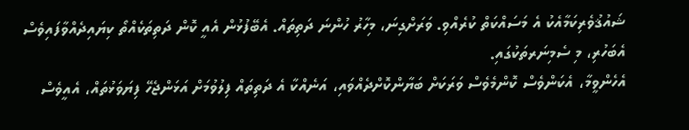ޝައުޤުވެރިކަމާއެކު އެ މަސައްކަތް ކުރެއްވި. ވަރަށްގިނަ، މިހާރު ހުންނަ ދަތިތައް. އެބޭފުޅުން އެއީ ކޮން ދަތިތަކެއްތޯ ކިޔައިދެއްވާފައިވެސް އެބަހުރި، މި ސެމިނަރތަކުގައި.
އެހެންވީމާ، އެކަންވެސް ކޮންމެވެސް ވަރަކަށް ބަޔާންކޮށްދެއްވައި، އަނެއްކާ އެ ދަތިތައް ފިލުވުމަށް އަޅަންޖެހޭ ފިޔަވަޅުތައް، އެއީވެސް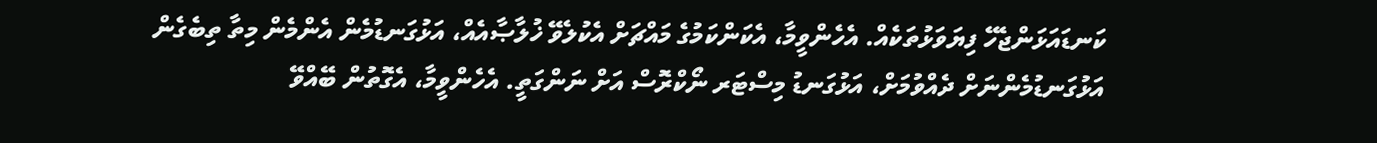ކަނޑައަޅަންޖެހޭ ފިޔަވަޅުތަކެއް. އެހެންވީމާ، އެކަންކަމުގެ މައްޗަށް އެކުލެވޭ ޚުލާޞާއެއް، އަޅުގަނޑުމެން އެންމެން މިތާ ތިބެގެން އަޅުގަނޑުމެންނަށް ދެއްވުމަށް، އަޅުގަނޑު މިސްޓަރ ނޯކްރޮސް އަށް ނަންގަތީ. އެހެންވީމާ، އެގޮތުން ބޭއްވޭ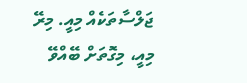ޖަލްސާތަކެއް މިއީ. މިރޭ މިއީ، މިގޮތަށް ބޭއްވޭ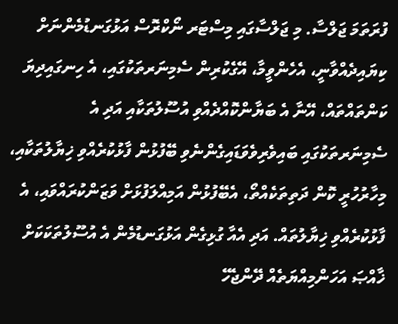ފުރަތަމަ ޖަލްސާ. މި ޖަލްސާގައި މިސްޓަރ ނޯކްރޮސް އަޅުގަނޑުމެންނަށް ކިޔައިދެއްވާނީ، އެހެންވީމާ، އޭގެކުރިން ސެމިނަރތަކުގައި، އެ ހިނގައިދިޔަ ކަންތައްތައް، އޭނާ އެ ބަޔާންކޮއްދެއްވި އުސޫލުތަކާއި އަދި އެ ސެމިނަރތަކުގައި ބައިވެރިވެވަޑައިގެންނެވި ބޭފުޅުން ފާޅުކުރެއްވި ޚިޔާލުތަކާއި، މިހާރުހުރީ ކޮން ދަތިތަކެއްތޯ، އެބޭފުޅުން އަމިއްލަފުޅަށް ވަޒަންކުރައްވައި، އެ ފާޅުކުރެއްވި ޚިޔާލުތައް. އަދި އެއާ ގުޅިގެން އަޅުގަނޑުމެން އެ އުސޫލުތަކަކަށް ޚާއްޞަ އަހަންމިއްޔަތެއް ދޭންޖެހޭ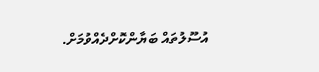އުސޫލުތައް ބަޔާންކޮށްދެއްވުމަށް.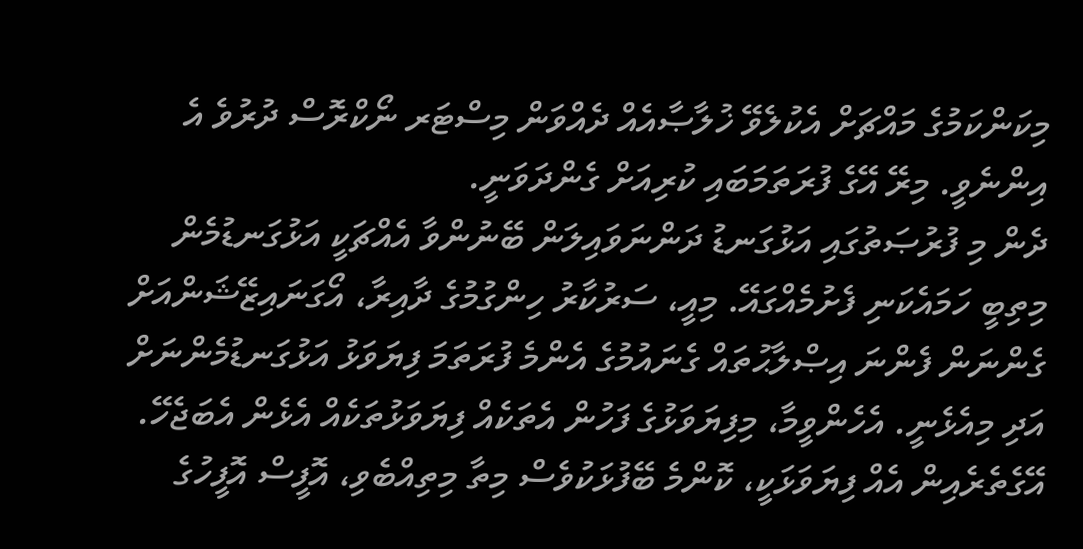މިކަންކަމުގެ މައްޗަށް އެކުލެވޭ ޚުލާޞާއެއް ދެއްވަން މިސްޓަރ ނޯކްރޮސް ދުރުވެ އެ އިންނެވީ. މިރޭ އޭގެ ފުރަތަމަބައި ކުރިއަށް ގެންދަވަނީ.
ދެން މި ފުރުޞަތުގައި އަޅުގަނޑު ދަންނަވައިލަން ބޭނުންވާ އެއްޗަކީ އަޅުގަނޑުމެން މިތިބީ ހަމައެކަނި ފެށުމެއްގައޭ. މިއީ، ސަރުކާރު ހިންގުމުގެ ދާއިރާ، އޯގަނައިޒޭޝަންއަށް ގެންނަން ފެންނަ އިޞްލާޙުތައް ގެނައުމުގެ އެންމެ ފުރަތަމަ ފިޔަވަޅު އަޅުގަނޑުމެންނަށް އަދި މިއެޅެނީ. އެހެންވީމާ، މިފިޔަވަޅުގެ ފަހުން އެތަކެއް ފިޔަވަޅުތަކެއް އެޅެން އެބަޖެހޭ. އޭގެތެރެއިން އެއް ފިޔަވަޅަކީ، ކޮންމެ ބޭފުޅަކުވެސް މިތާ މިތިއްބެވި، އޮފީސް އޮފީހުގެ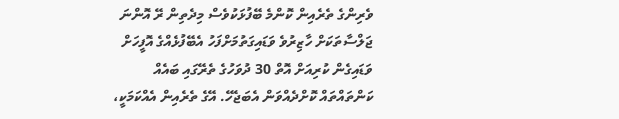ވެރިންގެ ތެރެއިން ކޮންމެ ބޭފުޅަކުވެސް މިދެތިން ރޭ އޮންނަ ޖަލްސާތަކަށް ހާޒިރުވެ ވަޑައިގަތުމަށްފަހު އެބޭފުޅެއްގެ އޮފީހަށް ވަޑައިގެން ކުރިއަށް އޮތް 30 ދުވަހުގެ ތެރޭގައި ބައެއް ކަންތައްތައް ކޮށްދެއްވަން އެބަޖެހޭ. އޭގެ ތެރެއިން އެއްކަމަކީ،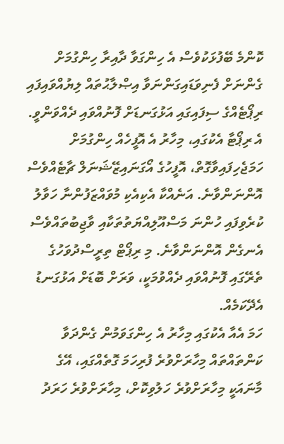ކޮންމެ ބޭފުޅަކުވެސް އެ ހިންގަވާ ދާއިރާ ހިންގުމަށް ގެންނަށް ފެނިވަޑައިގަންނަވާ އިޞްލާޙުތައް ލިޔުއްވައިފައި ރިޕޯޓެއްގެ ސިފައިގައި އަޅުގަނޑަށް ފޮނުއްވައި ދެއްވަންވީ. އެ ރިޕޯޓާ އެކުގައި، މިހާރު އެ އޮފީހެއް ހިންގުމަށް ހަމަޖެހިފައިވާގޮތް، އޮފީހުގެ އޯގަނައިޒޭޝަނަލް ޗާޓެއްވެސް އޮންނަންވާނެ. އަނެއްކާ އެކިއެކި މުވައްޒަފުންނާ ހަވާލު ކުރެވިފައި ހުންނަ މަސްއޫލިއްޔަތުތަކާއި ވާޖިބުތައްވެސް އެނގެން އޮންނަންވާނެ. މި ރިޕޯޓް ތިރީސްދުވަހުގެ ތެރޭގައި ފޮނުއްވައި ދެއްވުމަކީ، ވަރަށް ބޮޑަށް އަޅުގަނޑު އެދޭކަމެއް.
ހަމަ އެއާ އެކުގައި މިހާރު އެ ހިންގަވަމުން ގެންދަވާ ކަންތައްތައް މިހާރަށްވުރެ ފުރިހަމަ ގޮތެއްގައި، އޭގެ މާނައަކީ މިހާރަށްވުރެ ހަލުވިކޮށް، މިހާރަށްވުރެ ހަރަދު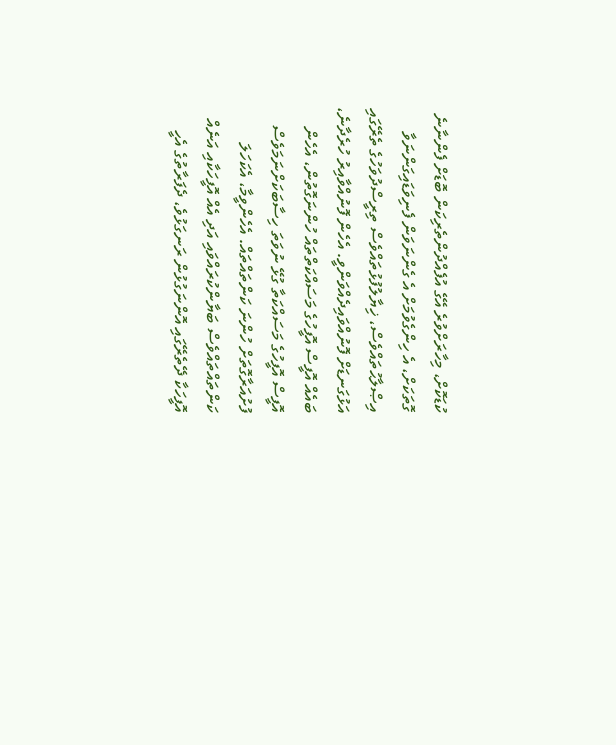ކުޑަކޮށް، މިހާރަށްވުރެ އޭގެ އުފެއްދުންތެރިކަން ބޮޑަށް ފެންނާނެ ގޮތަކަށް، އެ ހިންގެވުމަށް އެ ގެންނަވަން ފެނިވަޑައިގަންނަވާ އިޞްލާޙުތައްވެސް، ޚިޔާލުފުޅުތައްވެސް ތިރީސްދުވަހުގެ ތެރޭގައި އަޅުގަނޑަށް ފޮނުއްވައިދެއްވަންވީ. އެހެން ފޮނުއްވާއިރު ހުރެދާނެ، ބައެއް އޮފީސް އޮފީހުގެ މަސައްކަތްތައް ހުންނަގޮތުން، އެހެން އޮފީސް އޮފީހުގެ މަސައްކަތާ ގުޅޭ ނުވަތަ ހިސާބަކަށްނަމަވެސް ފުށުއަރާގޮތަށް ހުންނަ ކަންތައްތައް. އެހެންވީމާ، އެކަހަލަ ކަންތައްތައްވެސް ބަޔާންކުރައްވައި އަދި އެއް އޮފީހަކާއި އަނެއް އޮފީހަކާ ދޭތެރޭގައި އޮންނަގުޅުން ރަނގަޅުވެ، ދެފަރާތުގެ އެހީ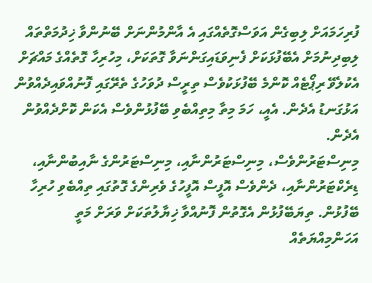ފުރިހަމައަށް ލިބިގެން އަވަސްގޮތެއްގައި އެ އާންމުންނަށް ބޭނުންވާ ޚިދުމަތްތައް ލިބިދިނުމަށް އެބޭފުޅަކަށް ފެނިވަޑައިގަންނަވާ ގޮތަކަށް، މިހުރިހާ ގޮތެއްގެ މައްޗަށް އެކުލެވޭ ރިޕޯޓެއް ކޮންމެ ބޭފުޅަކުވެސް ތިރީސް ދުވަހުގެ ތެރޭގައި ފޮނުއްވައިދެއްވުން އަޅުގަނޑު އެދެން. އެއީ، ހަމަ މިތާ މިތިއްބެވި ބޭފުޅުންވެސް އެކަން ކޮށްދެއްވުން އެދެން.
މިނިސްޓަރުންވެސް، މިނިސްޓަރުންނާއި، މިނިސްޓަރުންގެ ނާއިބުންނާއި، ޑިރެކްޓަރުންނާއި، ދެންވެސް އޮފީސް އޮފީހުގެ ވެރިންގެ ގޮތުގައި ތިއްބެވި ހުރިހާ ބޭފުޅުން. ތިޔަބޭފުޅުން އެގޮތުން ފޮނުއްވާ ޚިޔާލުތަކަށް ވަރަށް މަތީ އަހަންމިއްޔަތެއް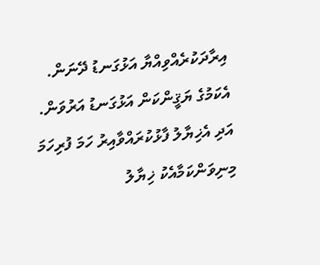އިރާދަކުރެއްވިއްޔާ އަޅުގަނޑު ދޭނަން. އެކަމުގެ ޔަޤީންކަން އަޅުގަނޑު އަރުވަން. އަދި އެޚިޔާލު ފާޅުކުރައްވާއިރު ހަމަ ފުރިހަމަ މިނިވަންކަމާއެކު ޚިޔާލު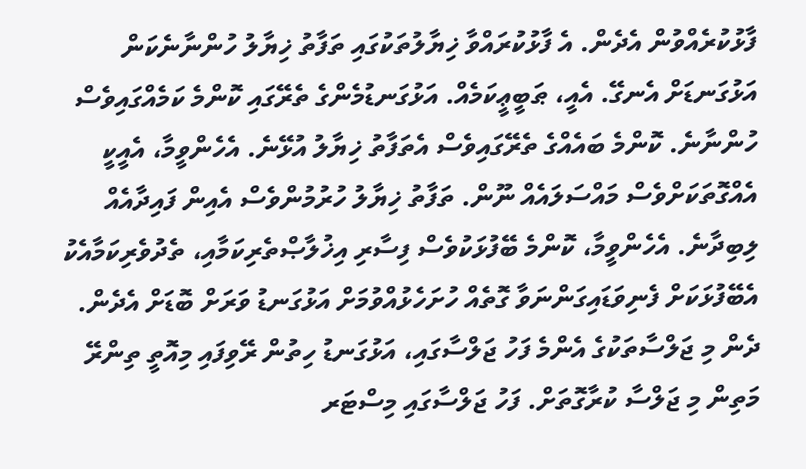ފާޅުކުރެއްވުން އެދެން. އެ ފާޅުކުރައްވާ ޚިޔާލުތަކުގައި ތަފާތު ޚިޔާލު ހުންނާނެކަން އަޅުގަނޑަށް އެނގޭ. އެއީ، ޠަބީޢީކަމެއް. އަޅުގަނޑުމެންގެ ތެރޭގައި ކޮންމެ ކަމެއްގައިވެސް ހުންނާނެ. ކޮންމެ ބައެއްގެ ތެރޭގައިވެސް އެތަފާތު ޚިޔާލު އުޅޭނެ. އެހެންވީމާ، އެއީކީ އެއްގޮތަކަށްވެސް މައްސަލައެއް ނޫން. ތަފާތު ޚިޔާލު ހުރުމުންވެސް އެއިން ފައިދާއެއް ލިބިދާނެ. އެހެންވީމާ، ކޮންމެ ބޭފުޅަކުވެސް ފިސާރި އިޚުލާޞްތެރިކަމާއި، ތެދުވެރިކަމާއެކު އެބޭފުޅަކަށް ފެނިވަޑައިގަންނަވާ ގޮތެއް ހުށަހެޅުއްވުމަށް އަޅުގަނޑު ވަރަށް ބޮޑަށް އެދެން.
ދެން މި ޖަލްސާތަކުގެ އެންމެ ފަހު ޖަލްސާގައި، އަޅުގަނޑު ހިތުން ރޭވިފައި މިއޮތީ ތިންރޭ މަތިން މި ޖަލްސާ ކުރާގޮތަށް. ފަހު ޖަލްސާގައި މިސްޓަރ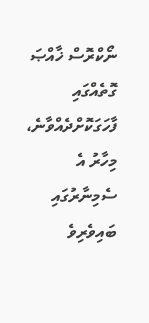ނޯކްރޮސް ޚާއްޞަ ގޮތެއްގައި ފާހަގަކޮށްދެއްވާނެ، މިހާރު އެ ސެމިނާރުގައި ބައިވެރިވެ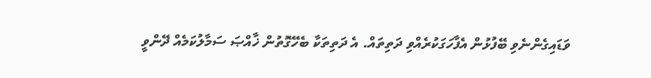ވަޑައިގެންނެވި ބޭފުޅުން އެފާހަގަކުރެއްވި ދަތިތައް. އެ ދަތިތަކާ ބެހޭގޮތުން ޚާއްޞަ ސަމާލުކަމެއް ދޭންވީ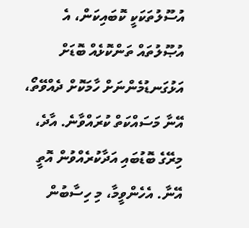އުސޫލުތަކަކީ ކޮބައިކަން، އެ އުޞޫލުތައް ތަންކޮޅެއް ބޮޑަށް އަޅުގަނޑުމެންނަށް ހާމަކޮށް ދެއްވޭތޯ، އޭނާ މަސައްކަތް ކުރައްވާނެ. އާދެ، މިރޭގެ ބޮޑުބައި އަދާކުރެއްވުން އޮތީ އޭނާ. އެހެންވީމާ، މި ހިސާބުން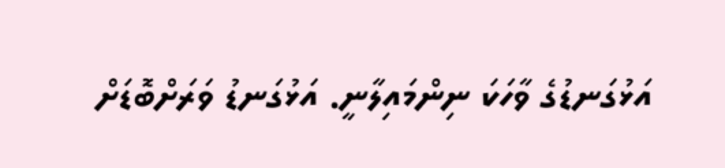އަޅުގަނޑުގެ ވާހަކަ ނިންމައިލާނީ. އަޅުގަނޑު ވަރަށްބޮޑަށް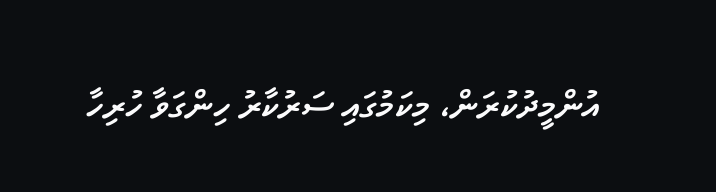އުންމީދުކުރަން، މިކަމުގައި ސަރުކާރު ހިންގަވާ ހުރިހާ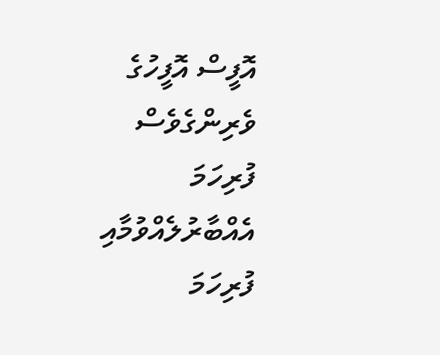އޮފީސް އޮފީހުގެ ވެރިންގެވެސް ފުރިހަމަ އެއްބާރުލެއްވުމާއި ފުރިހަމަ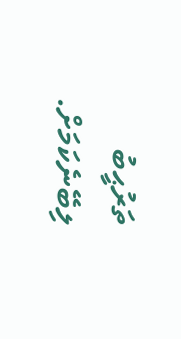ތަރުޙީބު ލިބޭނެކަމަށް.